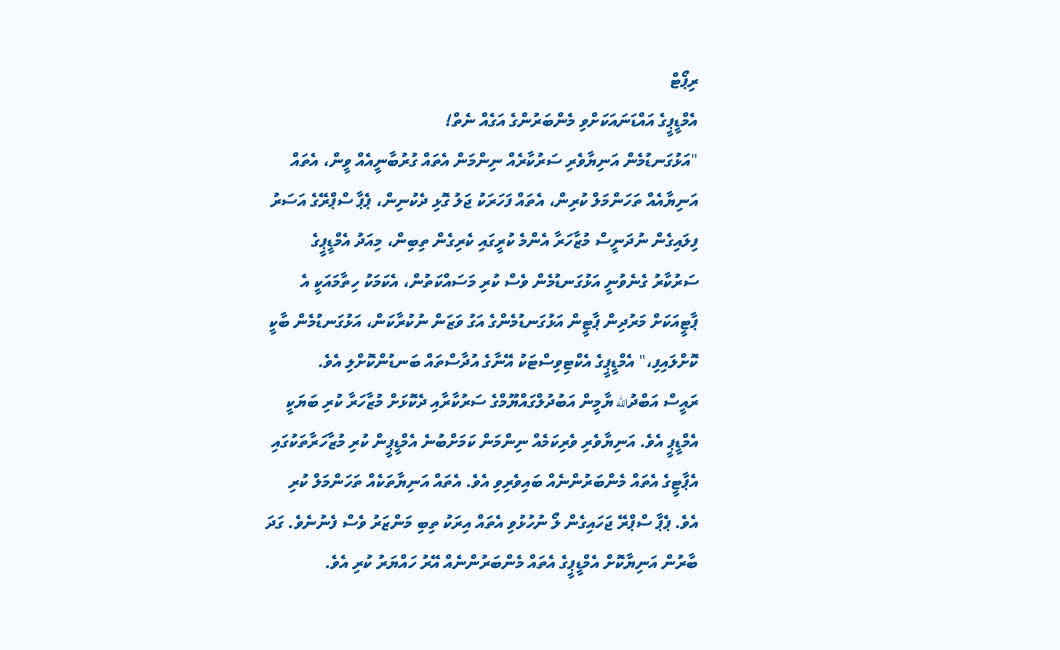ރިޕޯޓް
އެމްޑީޕީގެ އައްޑަނައަކަށްވި މެންބަރުންގެ އަގެއް ނެތް!
"އަޅުގަނޑުމެން އަނިޔާވެރި ސަރުކާރެއް ނިންމަން އެތައް ގުރުބާނީއެއް ވީން، އެތައް އަނިޔާއެއް ތަހަންމަލް ކުރިން، އެތައް ފަހަރަކު ޖަލު ގޮޅި ދެކުނިން، ޕެޕާ ސްޕްރޭގެ އަސަރު ފިލައިގެން ނުދަނީސް މުޒާހަރާ އެންމެ ކުރީގައި ކެރިގެން ތިބިން، މިއަދު އެމްޑީޕީގެ ސަރުކާރު ގެނެވުނީ އަޅުގަނޑުމެން ވެސް ކުރި މަސައްކަތުން، އެކަމަކު ހިތާމައަކީ އެ ޕާޓީއަކަށް މަރުދިން ޕާޓީން އަޅުގަނޑުމެންގެ އަގު ވަޒަން ނުކުރާކަން، އަޅުގަނޑުމެން ބާކީ ކޮށްލައިފި،" އެމްޑީޕީގެ އެކްޓިވިސްޓަކު އޭނާގެ އުދާސްތައް ބަނޑުންކޮށްލި އެވެ.
ރައީސް އަބްދުالله ޔާމީން އަބުދުލްގައްޔޫމްގެ ސަރުކާރާއި ދެކޮޅަށް މުޒާހަރާ ކުރި ބަޔަކީ އެމްޑީޕީ އެވެ. އަނިޔާވެރި ވެރިކަމެއް ނިންމަން ކަމަށްބުނެ އެމްޑީޕީން ކުރި މުޒާހަރާތަކުގައި އެޕާޓީގެ އެތައް މެންބަރުންނެއް ބައިވެރިވި އެވެ. އެތައް އަނިޔާތަކެއް ތަހަންމަލް ކުރި އެވެ. ޕެޕާ ސްޕްރޭ ޖަހައިގެން ލޯ ނުހުޅުވި އެތައް އިރަކު ތިބި މަންޒަރު ވެސް ފެނުނެވެ. ގަދަ ބާރުން އަނިޔާކޮށް އެމްޑީޕީގެ އެތައް މެންބަރުންނެއް އޭރު ހައްޔަރު ކުރި އެވެ.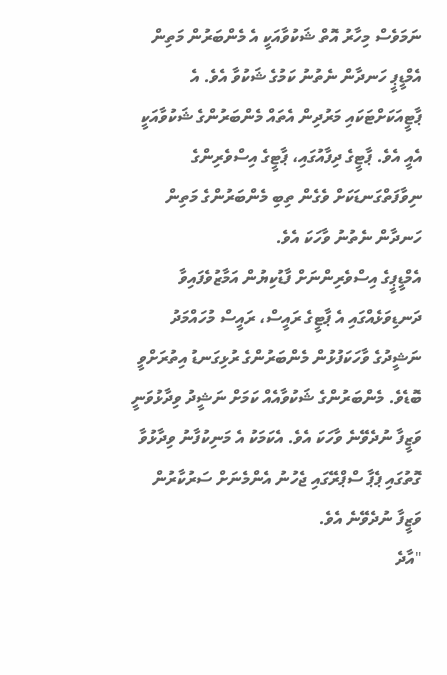ނަމަވެސް މިހާރު އޮތް ޝަކުވާއަކީ އެ މެންބަރުން މަތިން އެމްޑީޕީ ހަނދާން ނެތުނު ކަމުގެ ޝަކުވާ އެވެ. އެ ޕާޓީއަކަށްޓަކައި މަރުދިން އެތައް މެންބަރުންގެ ޝަކުވާއަކީ އެއީ އެވެ. ޕާޓީގެ ދިފާއުގައި، ޕާޓީގެ އިސްވެރިންގެ ނިވާފަތްގަނޑަކަށް ވެގެން ތިބި މެންބަރުންގެ މަތިން ހަނދާން ނެތުނު ވާހަކަ އެވެ.
އެމްޑީޕީގެ އިސްވެރިންނަށް ފާޑުކިޔުން އަމާޒުވެފައިވާ ދަނޑިވަޅެއްގައި އެ ޕާޓީގެ ރައީސް، ރައީސް މުހައްމަދު ނަޝީދުގެ ވާހަކަފުޅުން މެންބަރުންގެ ރުޅިގަނޑު އިތުރަށްވީ ބޮޑެވެ. މެންބަރުންގެ ޝަކުވާއެއް ކަމަށް ނަޝީދު ވިދާޅުވަނީ ވަޒީފާ ނުދެވޭނެ ވާހަކަ އެވެ. އެކަމަކު އެ މަނިކުފާނު ވިދާޅުވާ ގޮތުގައި ޕެޕާ ސްޕްރޭގައި ޖެހުނު އެންމެނަށް ސަރުކާރުން ވަޒީފާ ނުދެވޭނެ އެވެ.
"އާދެ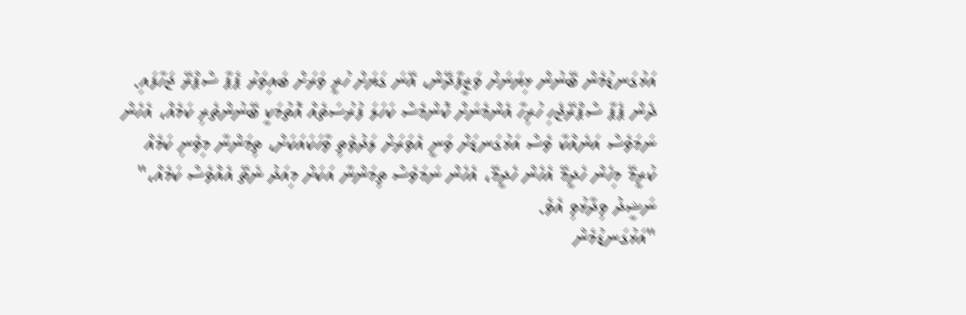އަޅުގަނޑުމެން ބޭނުން ޅިޔަނަށް ވަޒީފާދޭން، އޭނަ ގަޔަށް ހުރީ ވަރަށް ބައިވަރު ޕެޕާ ސްޕްރޭ ޖަހާފައި. ދެން ޕެޕާ ސްޕްރޭޖެހި ހުރިހާ އެންމެނަށް ކޮންމެސް ކަހަލަ ފުރުސަތެއް އޮތުމަކީ ބޭނުންތެރި ކަމެއް، އެހެން ނަމަވެސް އަނެއްކާ ވެސް އަޅުގަނޑަށް ވަނީ އެވަރަށް ލަދުވެތި ވާހަކައަކަށް، ތިމަންނާ މިވެނި ކަމެއް ކުރީމޭ މިހެން ހެދީމޭ އެހެން ހެދީމޭ، އެހެން ނަމަވެސް ތިމަންނާ އަކަށް މިއަދު ނެތޭ އެއްވެސް ކަމެއް،" ނަޝީދު ވިދާޅުވި އެވެ.
"އަޅުގަނޑުމެން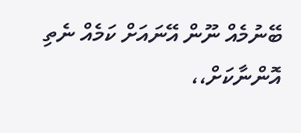ބޭނުމެއް ނޫން އޭނައަށް ކަމެއް ނެތި އޮންނާކަށް،،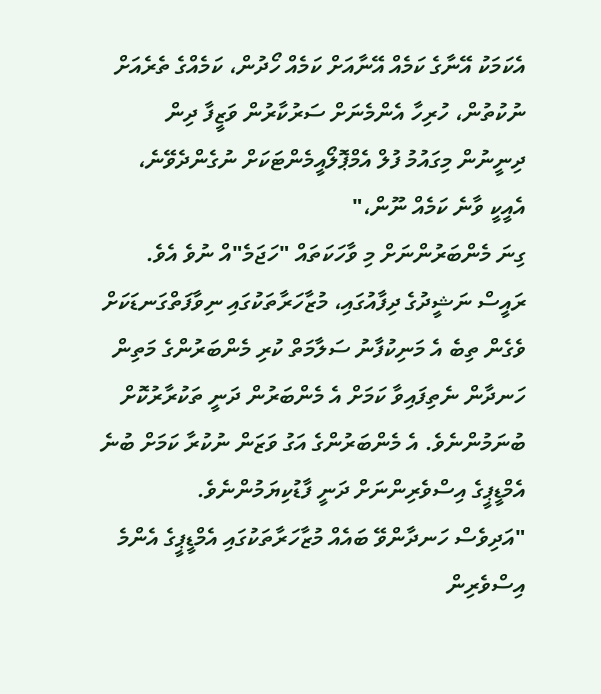އެކަމަކު އޭނާގެ ކަމެއް އޭނާއަށް ކަމެއް ހޯދުން، ކަމެއްގެ ތެރެއަށް ނުކުތުން، ހުރިހާ އެންމެނަށް ސަރުކާރުން ވަޒީފާ ދިން ދިނީނުން މިގައުމު ފުލް އެމްޕޮލޯއީމެންޓަކަށް ނުގެންދެވޭނެ، އެއީކީ ވާނެ ކަމެއް ނޫން،"
ގިނަ މެންބަރުންނަށް މި ވާހަކަތައް "ހަޖަމެ"އް ނުވެ އެވެ. ރައީސް ނަޝީދުގެ ދިފާއުގައި، މުޒާހަރާތަކުގައި ނިވާފަތްގަނޑަކަށް ވެގެން ތިބެ އެ މަނިކުފާނު ސަލާމަތް ކުރި މެންބަރުންގެ މަތިން ހަނދާން ނެތިފައިވާ ކަމަށް އެ މެންބަރުން ދަނީ ތަކުރާރުކޮށް ބުނަމުންނެވެ. އެ މެންބަރުންގެ އަގު ވަޒަން ނުކުރާ ކަމަށް ބުނެ އެމްޑީޕީގެ އިސްވެރިންނަށް ދަނީ ފާޑުކިޔަމުންނެވެ.
"އަދިވެސް ހަނދާންވޭ ބައެއް މުޒާހަރާތަކުގައި އެމްޑީޕީގެ އެންމެ އިސްވެރިން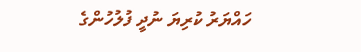ހައްޔަރު ކުރިޔަ ނުދީ ފުލުހުންގެ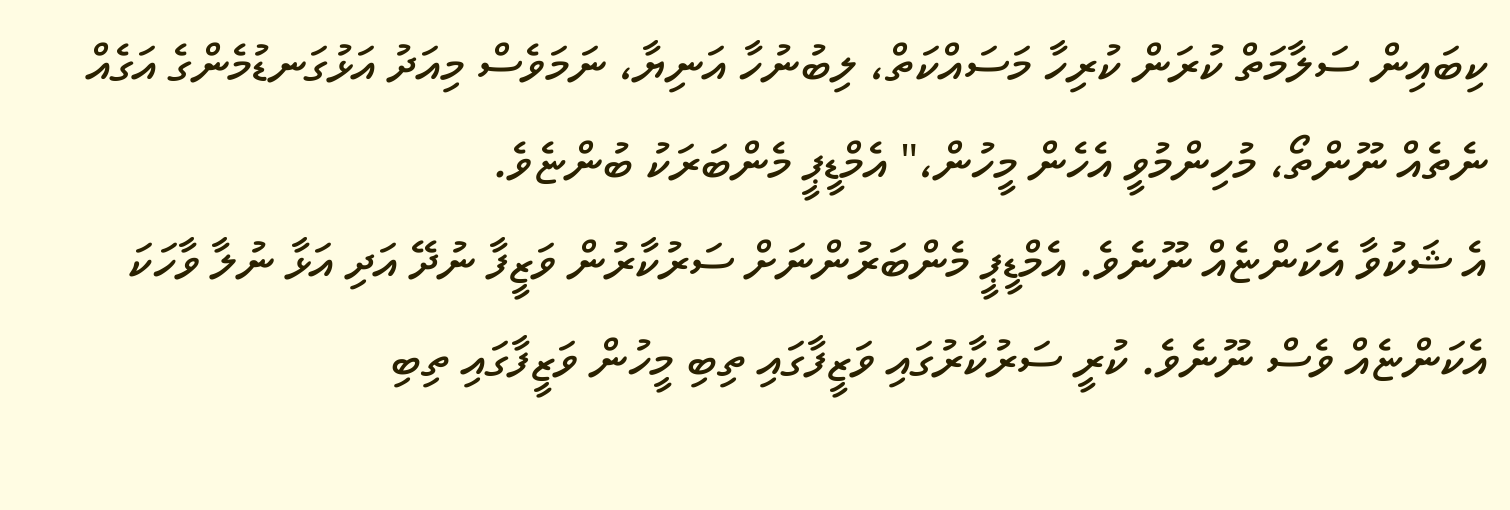ކިބައިން ސަލާމަތް ކުރަން ކުރިހާ މަސައްކަތް، ލިބުނުހާ އަނިޔާ، ނަމަވެސް މިއަދު އަޅުގަނޑުމެންގެ އަގެއް ނެތެއް ނޫންތޯ، މުހިންމުވީ އެހެން މީހުން،" އެމްޑީޕީ މެންބަރަކު ބުންޏެވެ.
އެ ޝަކުވާ އެކަންޏެއް ނޫނެވެ. އެމްޑީޕީ މެންބަރުންނަށް ސަރުކާރުން ވަޒީފާ ނުދޭ އަދި އަޅާ ނުލާ ވާހަކަ އެކަންޏެއް ވެސް ނޫނެވެ. ކުރީ ސަރުކާރުގައި ވަޒީފާގައި ތިބި މީހުން ވަޒީފާގައި ތިބި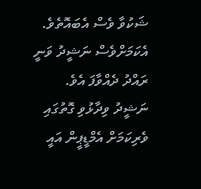ޝަކުވާ ވެސް އެބައޮތެވެ. އެކަމަށްވެސް ނަޝީދު ވަނީ ރައްދު ދެއްވާފަ އެވެ.
ނަޝީދު ވިދާޅުވި ގޮތުގައި ވެރިކަމަށް އެމްޑީޕީން އައީ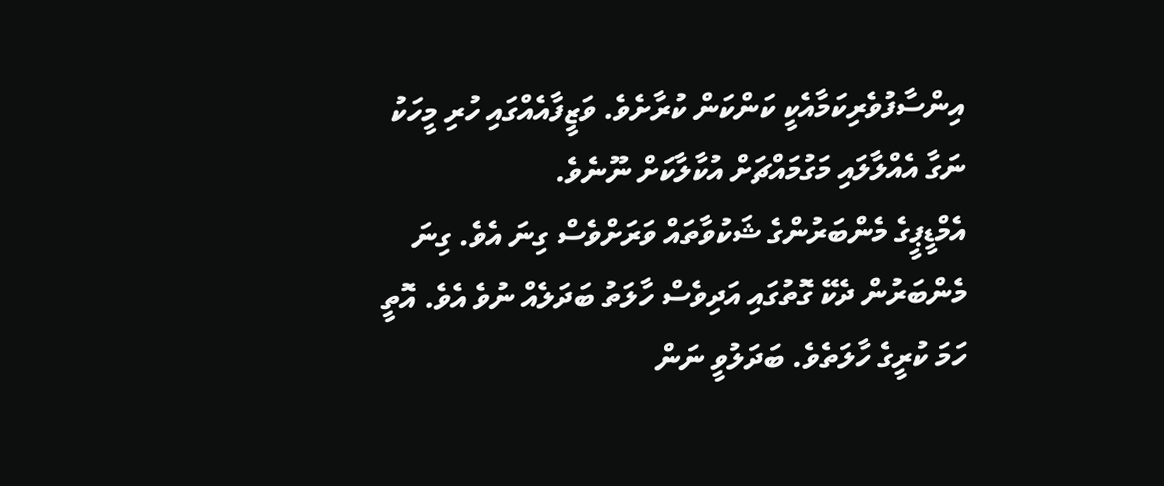އިންސާފުވެރިކަމާއެކީ ކަންކަން ކުރާށެވެ. ވަޒީފާއެއްގައި ހުރި މީހަކު ނަގާ އެއްލާލައި މަގުމައްޗަށް އުކާލާކަށް ނޫނެވެ.
އެމްޑީޕީގެ މެންބަރުންގެ ޝަކުވާތައް ވަރަށްވެސް ގިނަ އެވެ. ގިނަ މެންބަރުން ދެކޭ ގޮތުގައި އަދިވެސް ހާލަތު ބަދަލެއް ނުވެ އެވެ. އޮތީ ހަމަ ކުރީގެ ހާލަތެވެ. ބަދަލުވީ ނަން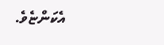އެކަންޏެވެ.